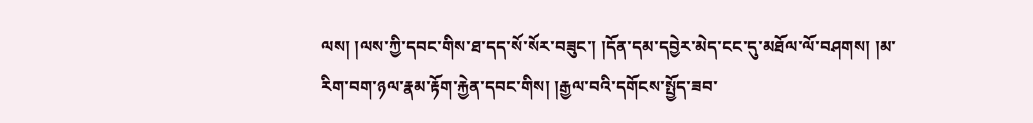ལས། །ལས་ཀྱི་དབང་གིས་ཐ་དད་སོ་སོར་བཟུང་། །དོན་དམ་དབྱེར་མེད་ངང་དུ་མཐོལ་ལོ་བཤགས། །མ་རིག་བག་ཉལ་རྣམ་རྟོག་རྐྱེན་དབང་གིས། །རྒྱལ་བའི་དགོངས་སྤྱོད་ཟབ་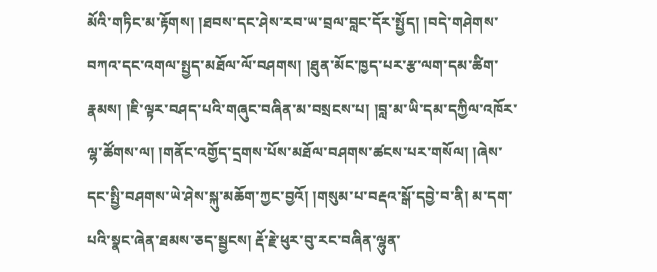མོའི་གཏིང་མ་རྟོགས། །ཐབས་དང་ཤེས་རབ་ཡ་བྲལ་བླང་དོར་སྤྱོད། །བདེ་གཤེགས་བཀའ་དང་འགལ་སྤྱད་མཐོལ་ལོ་བཤགས། །ཐུན་མོང་ཁྱད་པར་རྩ་ལག་དམ་ཚིག་རྣམས། །ཇི་ལྟར་བཤད་པའི་གཞུང་བཞིན་མ་བསྲངས་པ། །བླ་མ་ཡི་དམ་དཀྱིལ་འཁོར་ལྷ་ཚོགས་ལ། །གནོང་འགྱོད་དྲགས་པོས་མཐོལ་བཤགས་ཚངས་པར་གསོལ། །ཞེས་དང་སྤྱི་བཤགས་ཡེ་ཤེས་སྐུ་མཆོག་ཀྱང་བྱའོ། །གསུམ་པ་བརྡའ་སྒོ་དབྱེ་བ་ནི། མ་དག་པའི་སྣང་ཞེན་ཐམས་ཅད་སྦྱངས། རྡོ་རྗེ་ཕུར་བུ་རང་བཞིན་ལྷུན་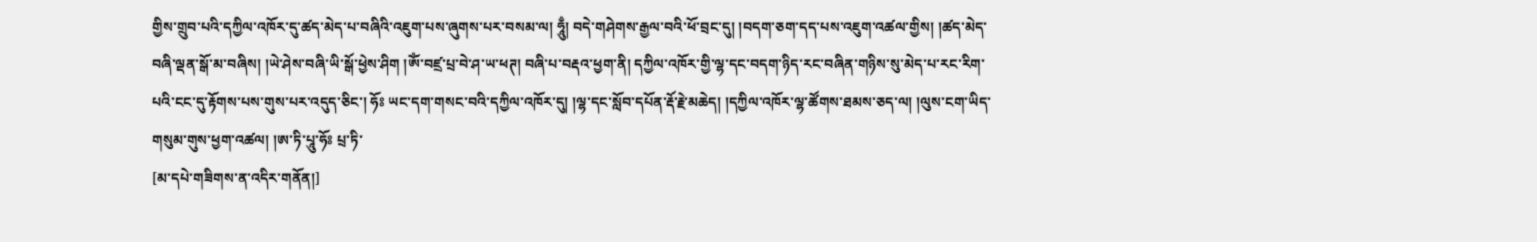གྱིས་གྲུབ་པའི་དཀྱིལ་འཁོར་དུ་ཚད་མེད་པ་བཞིའི་འཇུག་པས་ཞུགས་པར་བསམ་ལ། ཧཱུྃ། བདེ་གཤེགས་རྒྱལ་བའི་ཕོ་བྲང་དུ། །བདག་ཅག་དད་པས་འཇུག་འཚལ་གྱིས། །ཚད་མེད་བཞི་ལྡན་སྒོ་མ་བཞིས། །ཡེ་ཤེས་བཞི་ཡི་སྒོ་ཕྱེས་ཤིག །ཨོཾ་བཛྲ་པྲ་བེ་ཤ་ཡ་ཕཊ། བཞི་པ་བརྡའ་ཕྱག་ནི། དཀྱིལ་འཁོར་གྱི་ལྷ་དང་བདག་ཉིད་རང་བཞིན་གཉིས་སུ་མེད་པ་རང་རིག་པའི་ངང་དུ་རྟོགས་པས་གུས་པར་འདུད་ཅིང་། ཧོཿ ཡང་དག་གསང་བའི་དཀྱིལ་འཁོར་དུ། །ལྷ་དང་སློབ་དཔོན་རྡོ་རྗེ་མཆེད། །དཀྱིལ་འཁོར་ལྷ་ཚོགས་ཐམས་ཅད་ལ། །ལུས་ངག་ཡིད་གསུམ་གུས་ཕྱག་འཚལ། །ཨ་ཏི་པཱུ་ཧོཿ པྲ་ཏི་
[མ་དཔེ་གཟིགས་ན་འདིར་གནོན།]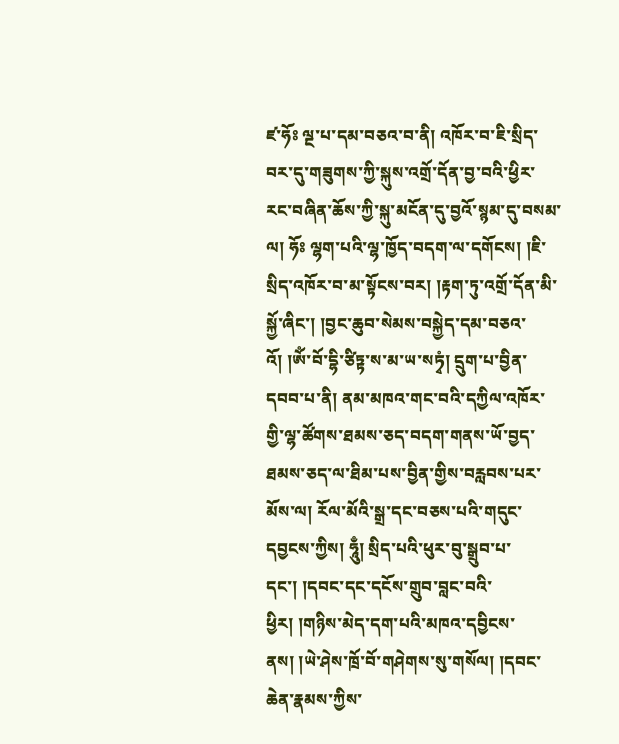ཛ་ཧོཿ ལྔ་པ་དམ་བཅའ་བ་ནི། འཁོར་བ་ཇི་སྲིད་བར་དུ་གཟུགས་ཀྱི་སྐུས་འགྲོ་དོན་བྱ་བའི་ཕྱིར་རང་བཞིན་ཆོས་ཀྱི་སྐུ་མངོན་དུ་བྱའོ་སྙམ་དུ་བསམ་ལ། ཧོཿ ལྷག་པའི་ལྷ་ཁྱོད་བདག་ལ་དགོངས། །ཇི་སྲིད་འཁོར་བ་མ་སྟོངས་བར། །རྟག་ཏུ་འགྲོ་དོན་མི་སྐྱོ་ཞིང་། །བྱང་ཆུབ་སེམས་བསྐྱེད་དམ་བཅའ་འོ། །ཨོཾ་བོ་དྷི་ཙིཏྟ་ས་མ་ཡ་སཏྭཾ། དྲུག་པ་བྱིན་དབབ་པ་ནི། ནམ་མཁའ་གང་བའི་དཀྱིལ་འཁོར་གྱི་ལྷ་ཚོགས་ཐམས་ཅད་བདག་གནས་ཡོ་བྱད་ཐམས་ཅད་ལ་ཐིམ་པས་བྱིན་གྱིས་བརླབས་པར་མོས་ལ། རོལ་མོའི་སྒྲ་དང་བཅས་པའི་གདུང་དབྱངས་ཀྱིས། ཧཱུྃ། སྲིད་པའི་ཕུར་བུ་སྒྲུབ་པ་དང་། །དབང་དང་དངོས་གྲུབ་བླང་བའི་ཕྱིར། །གཉིས་མེད་དག་པའི་མཁའ་དབྱིངས་ནས། །ཡེ་ཤེས་ཁྲོ་བོ་གཤེགས་སུ་གསོལ། །དབང་ཆེན་རྣམས་ཀྱིས་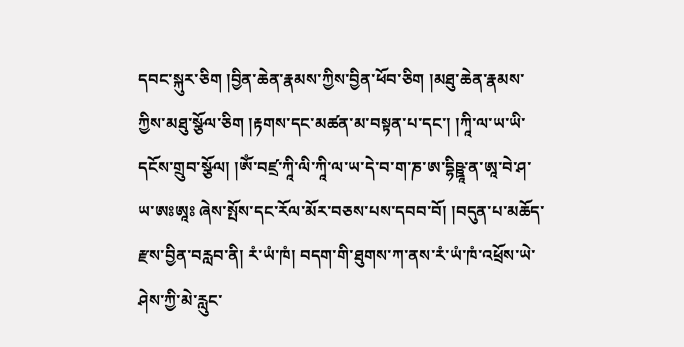དབང་སྐུར་ཅིག །བྱིན་ཆེན་རྣམས་ཀྱིས་བྱིན་ཕོབ་ཅིག །མཐུ་ཆེན་རྣམས་ཀྱིས་མཐུ་སྩོལ་ཅིག །རྟགས་དང་མཚན་མ་བསྟན་པ་དང་། །ཀཱི་ལ་ཡ་ཡི་དངོས་གྲུབ་སྩོལ། །ཨོཾ་བཛྲ་ཀཱི་ལི་ཀཱི་ལ་ཡ་དེ་བ་ག་ཎ་ཨ་དྷིཥྛཱ་ན་ཨཱ་བེ་ཤ་ཡ་ཨཿཨཱཿ ཞེས་སྤོས་དང་རོལ་མོར་བཅས་པས་དབབ་བོ། །བདུན་པ་མཆོད་རྫས་བྱིན་བརླབ་ནི། རཾ་ཡཾ་ཁཾ། བདག་གི་ཐུགས་ཀ་ནས་རཾ་ཡཾ་ཁཾ་འཕྲོས་ཡེ་ཤེས་ཀྱི་མེ་རླུང་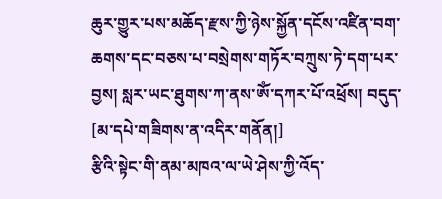ཆུར་གྱུར་པས་མཆོད་རྫས་ཀྱི་ཉེས་སྐྱོན་དངོས་འཛིན་བག་ཆགས་དང་བཅས་པ་བསྲེགས་གཏོར་བཀྲུས་ཏེ་དག་པར་བྱས། སླར་ཡང་ཐུགས་ཀ་ནས་ཨོཾ་དཀར་པོ་འཕྲོས། བདུད་
[མ་དཔེ་གཟིགས་ན་འདིར་གནོན།]
རྩིའི་སྟེང་གི་ནམ་མཁའ་ལ་ཡེ་ཤེས་ཀྱི་འོད་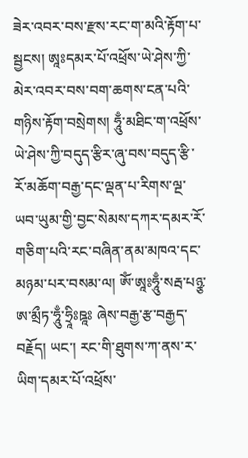ཟེར་འབར་བས་རྫས་རང་ག་མའི་རྟོག་པ་སྦྱངས། ཨཱཿདམར་པོ་འཕྲོས་ཡེ་ཤེས་ཀྱི་མེར་འབར་བས་བག་ཆགས་ངན་པའི་གཉིས་རྟོག་བསྲེགས། ཧཱུྃ་མཐིང་ག་འཕྲོས་ཡེ་ཤེས་ཀྱི་བདུད་རྩིར་ཞུ་བས་བདུད་རྩི་རོ་མཆོག་བརྒྱ་དང་ལྡན་པ་རིགས་ལྔ་ཡབ་ཡུམ་གྱི་བྱང་སེམས་དཀར་དམར་རོ་གཅིག་པའི་རང་བཞིན་ནམ་མཁའ་དང་མཉམ་པར་བསམ་ལ། ཨོཾ་ཨཱཿཧཱུྃ་སརྦ་པཉྩ་ཨ་མྲྀཏ་ཧཱུྃ་ཧྲཱིཿཋཱཿ ཞེས་བརྒྱ་རྩ་བརྒྱད་བརྗོད། ཡང་། རང་གི་ཐུགས་ཀ་ནས་ར་ཡིག་དམར་པོ་འཕྲོས་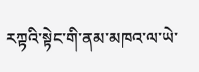རཀྟའི་སྟེང་གི་ནམ་མཁའ་ལ་ཡེ་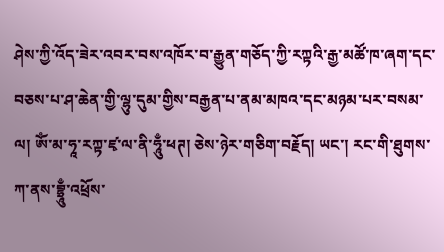ཤེས་ཀྱི་འོད་ཟེར་འབར་བས་འཁོར་བ་རྒྱུན་གཅོད་ཀྱི་རཀྟའི་རྒྱ་མཚོ་ཁ་ཞག་དང་བཅས་པ་ཤ་ཆེན་གྱི་ལྷུ་དུམ་གྱིས་བརྒྱན་པ་ནམ་མཁའ་དང་མཉམ་པར་བསམ་ལ། ཨོཾ་མ་ཧཱ་རཀྟ་ཛྭ་ལ་ནི་ཧཱུྃ་ཕཊ། ཅེས་ཉེར་གཅིག་བརྗོད། ཡང་། རང་གི་ཐུགས་ཀ་ནས་བྷྲཱུྃ་འཕྲོས་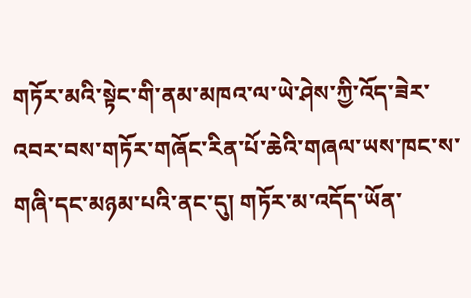གཏོར་མའི་སྟེང་གི་ནམ་མཁའ་ལ་ཡེ་ཤེས་ཀྱི་འོད་ཟེར་འབར་བས་གཏོར་གཞོང་རིན་པོ་ཆེའི་གཞལ་ཡས་ཁང་ས་གཞི་དང་མཉམ་པའི་ནང་དུ། གཏོར་མ་འདོད་ཡོན་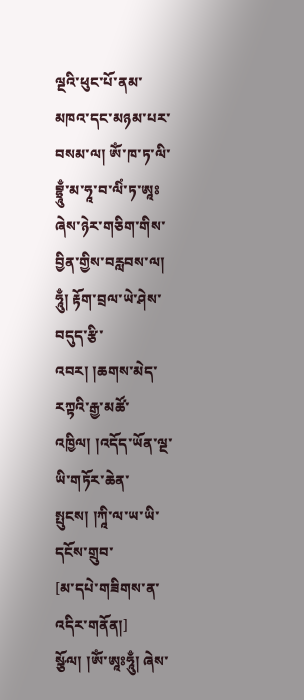ལྔའི་ཕུང་པོ་ནམ་མཁའ་དང་མཉམ་པར་བསམ་ལ། ཨོཾ་ཁ་ཏ་ལི་བྷྲཱུྃ་མ་ཧཱ་བ་ལིཾ་ཏ་ཨཱཿ ཞེས་ཉེར་གཅིག་གིས་བྱིན་གྱིས་བརླབས་ལ། ཧཱུྃ། རྟོག་བྲལ་ཡེ་ཤེས་བདུད་རྩི་འབར། །ཆགས་མེད་རཀྟའི་རྒྱ་མཚོ་འཁྱིལ། །འདོད་ཡོན་ལྔ་ཡི་གཏོར་ཆེན་སྤུངས། །ཀཱི་ལ་ཡ་ཡི་དངོས་གྲུབ་
[མ་དཔེ་གཟིགས་ན་འདིར་གནོན།]
སྩོལ། །ཨོཾ་ཨཱཿཧཱུྃ། ཞེས་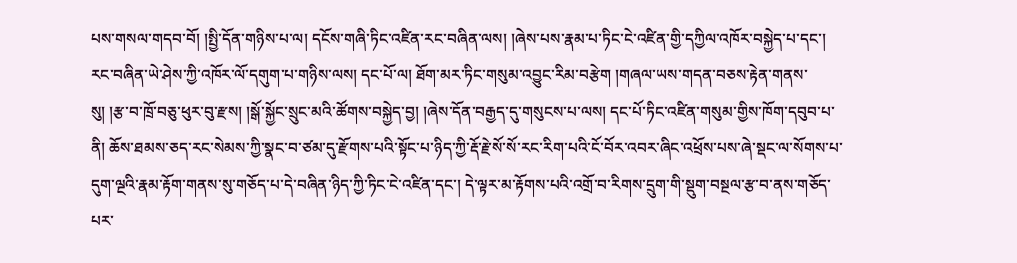པས་གསལ་གདབ་བོ། །སྤྱི་དོན་གཉིས་པ་ལ། དངོས་གཞི་ཏིང་འཛིན་རང་བཞིན་ལས། །ཞེས་པས་རྣམ་པ་ཏིང་ངེ་འཛིན་གྱི་དཀྱིལ་འཁོར་བསྐྱེད་པ་དང་། རང་བཞིན་ཡེ་ཤེས་ཀྱི་འཁོར་ལོ་དགུག་པ་གཉིས་ལས། དང་པོ་ལ། ཐོག་མར་ཏིང་གསུམ་འབྱུང་རིམ་བརྩེག །གཞལ་ཡས་གདན་བཅས་རྟེན་གནས་སུ། །རྩ་བ་ཁྲོ་བཅུ་ཕུར་བུ་རྫས། །སྒོ་སྐྱོང་སྲུང་མའི་ཚོགས་བསྐྱེད་བྱ། །ཞེས་དོན་བརྒྱད་དུ་གསུངས་པ་ལས། དང་པོ་ཏིང་འཛིན་གསུམ་གྱིས་ཁོག་དབུབ་པ་ནི། ཆོས་ཐམས་ཅད་རང་སེམས་ཀྱི་སྣང་བ་ཙམ་དུ་རྫོགས་པའི་སྟོང་པ་ཉིད་ཀྱི་རྡོ་རྗེ་སོ་སོ་རང་རིག་པའི་ངོ་བོར་འབར་ཞིང་འཕྲོས་པས་ཞེ་སྡང་ལ་སོགས་པ་དུག་ལྔའི་རྣམ་རྟོག་གནས་སུ་གཅོད་པ་དེ་བཞིན་ཉིད་ཀྱི་ཏིང་ངེ་འཛིན་དང་། དེ་ལྟར་མ་རྟོགས་པའི་འགྲོ་བ་རིགས་དྲུག་གི་སྡུག་བསྔལ་རྩ་བ་ནས་གཅོད་པར་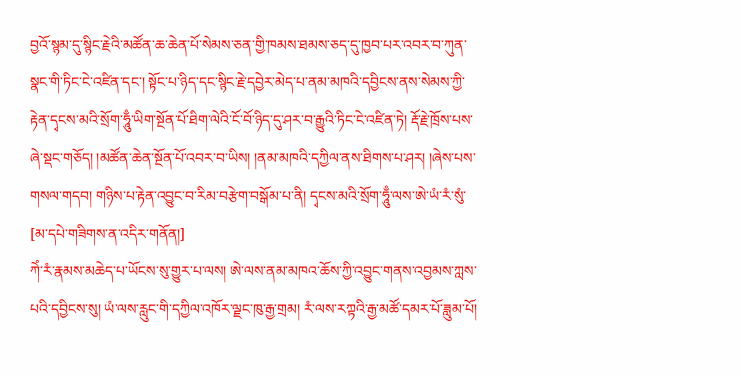བྱའོ་སྙམ་དུ་སྙིང་རྗེའི་མཚོན་ཆ་ཆེན་པོ་སེམས་ཅན་གྱི་ཁམས་ཐམས་ཅད་དུ་ཁྱབ་པར་འབར་བ་ཀུན་སྣང་གི་ཏིང་ངེ་འཛིན་དང་། སྟོང་པ་ཉིད་དང་སྙིང་རྗེ་དབྱེར་མེད་པ་ནམ་མཁའི་དབྱིངས་ནས་སེམས་ཀྱི་རྟེན་དྭངས་མའི་སྲོག་ཧཱུྃ་ཡིག་སྔོན་པོ་ཐིག་ལེའི་ངོ་བོ་ཉིད་དུ་ཤར་བ་རྒྱུའི་ཏིང་ངེ་འཛིན་ཏེ། རྡོ་རྗེ་ཁྲོས་པས་ཞེ་སྡང་གཅོད། །མཚོན་ཆེན་སྔོན་པོ་འབར་བ་ཡིས། །ནམ་མཁའི་དཀྱིལ་ནས་ཐིགས་པ་ཤར། །ཞེས་པས་གསལ་གདབ། གཉིས་པ་རྟེན་འབྱུང་བ་རིམ་བརྩེག་བསྒོམ་པ་ནི། དྭངས་མའི་སྲོག་ཧཱུྃ་ལས་ཨེ་ཡཾ་རཾ་སུཾ་
[མ་དཔེ་གཟིགས་ན་འདིར་གནོན།]
ཀེཾ་རཾ་རྣམས་མཆེད་པ་ཡོངས་སུ་གྱུར་པ་ལས། ཨེ་ལས་ནམ་མཁའ་ཆོས་ཀྱི་འབྱུང་གནས་འབྱམས་ཀླས་པའི་དབྱིངས་སུ། ཡཾ་ལས་རླུང་གི་དཀྱིལ་འཁོར་ལྗང་ཁུ་རྒྱ་གྲམ། རཾ་ལས་རཀྟའི་རྒྱ་མཚོ་དམར་པོ་ཟླུམ་པོ།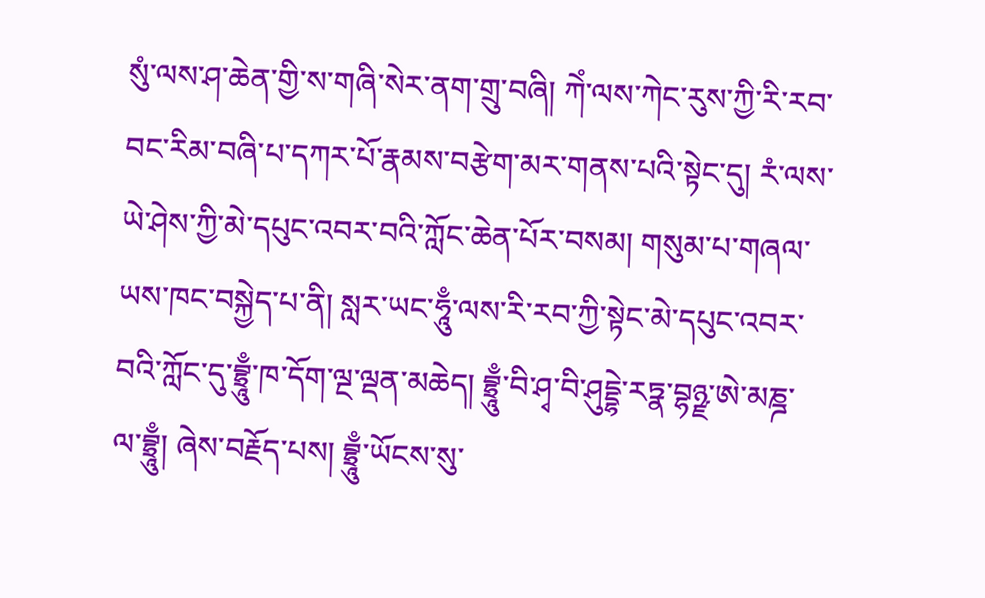སུཾ་ལས་ཤ་ཆེན་གྱི་ས་གཞི་སེར་ནག་གྲུ་བཞི། ཀེཾ་ལས་ཀེང་རུས་ཀྱི་རི་རབ་བང་རིམ་བཞི་པ་དཀར་པོ་རྣམས་བརྩེག་མར་གནས་པའི་སྟེང་དུ། རཾ་ལས་ཡེ་ཤེས་ཀྱི་མེ་དཔུང་འབར་བའི་ཀློང་ཆེན་པོར་བསམ། གསུམ་པ་གཞལ་ཡས་ཁང་བསྐྱེད་པ་ནི། སླར་ཡང་ཧཱུྃ་ལས་རི་རབ་ཀྱི་སྟེང་མེ་དཔུང་འབར་བའི་ཀློང་དུ་བྷྲཱུྃ་ཁ་དོག་ལྔ་ལྡན་མཆེད། བྷྲཱུྃ་བི་ཤྭ་བི་ཤུདྡྷེ་རཏྣ་བྷཉྫ་ཨེ་མཎྜ་ལ་བྷྲཱུྃ། ཞེས་བརྗོད་པས། བྷྲཱུྃ་ཡོངས་སུ་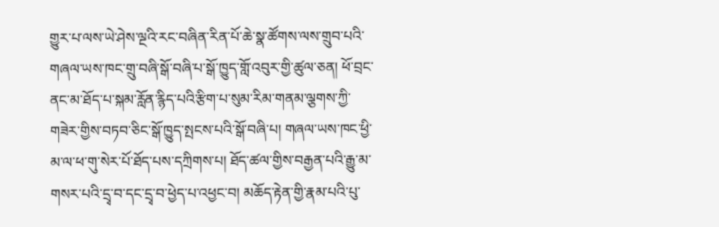གྱུར་པ་ལས་ཡེ་ཤེས་ལྔའི་རང་བཞིན་རིན་པོ་ཆེ་སྣ་ཚོགས་ལས་གྲུབ་པའི་གཞལ་ཡས་ཁང་གྲུ་བཞི་སྒོ་བཞི་པ་སྒོ་ཁྱུད་གློ་འབུར་གྱི་ཚུལ་ཅན། ཕོ་བྲང་ནང་མ་ཐོད་པ་སྐམ་རློན་རྙིད་པའི་རྩིག་པ་སུམ་རིམ་གནམ་ལྕགས་ཀྱི་གཟེར་གྱིས་བཏབ་ཅིང་སྒོ་ཁྱུད་སྤངས་པའི་སྒོ་བཞི་པ། གཞལ་ཡས་ཁང་ཕྱི་མ་ལ་ཕ་གུ་སེར་པོ་ཐོད་པས་དཀྲིགས་པ། ཐོད་ཚལ་གྱིས་བརྒྱན་པའི་རྒྱུ་མ་གསར་པའི་དྲྭ་བ་དང་དྲྭ་བ་ཕྱེད་པ་འཕྱང་བ། མཆོད་རྟེན་གྱི་རྣམ་པའི་པུ་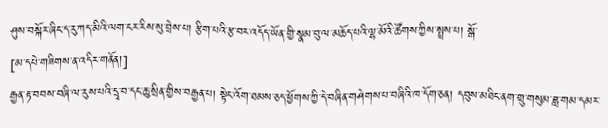ཤུས་བསྐོར་ཞིང་ད་རུ་ཀད་མིའི་ལག་ངར་རིས་སུ་བྲེས་པ། རྩིག་པའི་རྩ་བར་འདོད་ཡོན་གྱི་སྣམ་བུ་ལ་མཆོད་པའི་ལྷ་མོའི་ཚོགས་ཀྱིས་སྤྲས་པ། སྒོ་
[མ་དཔེ་གཟིགས་ན་འདིར་གནོན།]
རྒྱན་རྟ་བབས་བཞི་ལ་རུས་པའི་དྲྭ་བ་དང་ཆུ་སྲིན་གྱིས་བརྒྱན་པ། སྟེང་འོག་ཐམས་ཅད་ཕྱོགས་ཀྱི་དེ་བཞིན་གཤེགས་པ་བཞིའི་ཁ་དོག་ཅན། དབུས་མཐིང་ནག་གྲུ་གསུམ་ཟླ་གམ་དམར་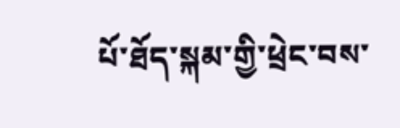པོ་ཐོད་སྐམ་གྱི་ཕྲེང་བས་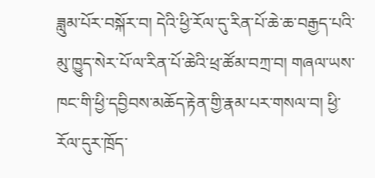ཟླུམ་པོར་བསྐོར་བ། དེའི་ཕྱི་རོལ་དུ་རིན་པོ་ཆེ་ཆ་བརྒྱད་པའི་མུ་ཁྱུད་སེར་པོ་ལ་རིན་པོ་ཆེའི་ཕྲ་ཚོམ་བཀྲ་བ། གཞལ་ཡས་ཁང་གི་ཕྱི་དབྱིབས་མཆོད་རྟེན་གྱི་རྣམ་པར་གསལ་བ། ཕྱི་རོལ་དུར་ཁྲོད་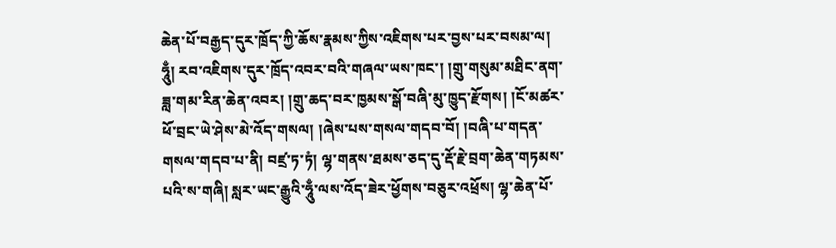ཆེན་པོ་བརྒྱད་དུར་ཁྲོད་ཀྱི་ཆོས་རྣམས་ཀྱིས་འཇིགས་པར་བྱས་པར་བསམ་ལ། ཧཱུྃ། རབ་འཇིགས་དུར་ཁྲོད་འབར་བའི་གཞལ་ཡས་ཁང་། །གྲུ་གསུམ་མཐིང་ནག་ཟླ་གམ་རིན་ཆེན་འབར། །གྲུ་ཆད་བར་ཁྱམས་སྒོ་བཞི་མུ་ཁྱུད་རྫོགས། །ངོ་མཚར་ཕོ་བྲང་ཡེ་ཤེས་མེ་འོད་གསལ། །ཞེས་པས་གསལ་གདབ་བོ། །བཞི་པ་གདན་གསལ་གདབ་པ་ནི། བཛྲ་ཏ་ཏཾ། ལྷ་གནས་ཐམས་ཅད་དུ་རྡོ་རྗེ་བྲག་ཆེན་གཏམས་པའི་ས་གཞི། སླར་ཡང་རྒྱུའི་ཧཱུྃ་ལས་འོད་ཟེར་ཕྱོགས་བཅུར་འཕྲོས། ལྷ་ཆེན་པོ་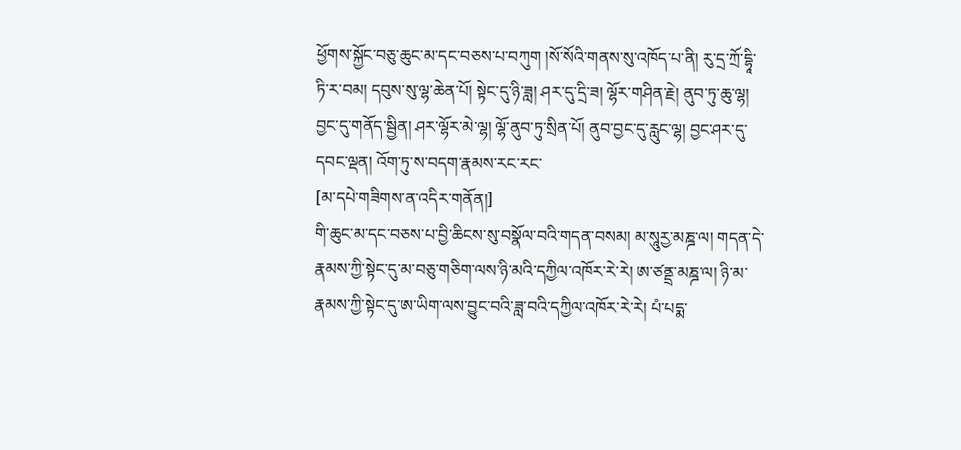ཕྱོགས་སྐྱོང་བཅུ་ཆུང་མ་དང་བཅས་པ་བཀུག །སོ་སོའི་གནས་སུ་འཁོད་པ་ནི། རུ་དྲ་ཀྲོ་དྷཱི་ཏི་ར་བམ། དབུས་སུ་ལྷ་ཆེན་པོ། སྟེང་དུ་ཉི་ཟླ། ཤར་དུ་དྲི་ཟ། ལྷོར་གཤིན་རྗེ། ནུབ་ཏུ་ཆུ་ལྷ། བྱང་དུ་གནོད་སྦྱིན། ཤར་ལྷོར་མེ་ལྷ། ལྷོ་ནུབ་ཏུ་སྲིན་པོ། ནུབ་བྱང་དུ་རླུང་ལྷ། བྱང་ཤར་དུ་དབང་ལྡན། འོག་ཏུ་ས་བདག་རྣམས་རང་རང་
[མ་དཔེ་གཟིགས་ན་འདིར་གནོན།]
གི་ཆུང་མ་དང་བཅས་པ་བྱི་ཆིངས་སུ་བསྣོལ་བའི་གདན་བསམ། མ་སཱུརྱ་མཎྜ་ལ། གདན་དེ་རྣམས་ཀྱི་སྟེང་དུ་མ་བཅུ་གཅིག་ལས་ཉི་མའི་དཀྱིལ་འཁོར་རེ་རེ། ཨ་ཙནྡྲ་མཎྜ་ལ། ཉི་མ་རྣམས་ཀྱི་སྟེང་དུ་ཨ་ཡིག་ལས་བྱུང་བའི་ཟླ་བའི་དཀྱིལ་འཁོར་རེ་རེ། པཾ་པདྨ་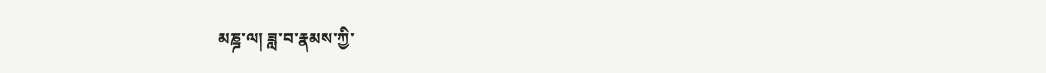མཎྜ་ལ། ཟླ་བ་རྣམས་ཀྱི་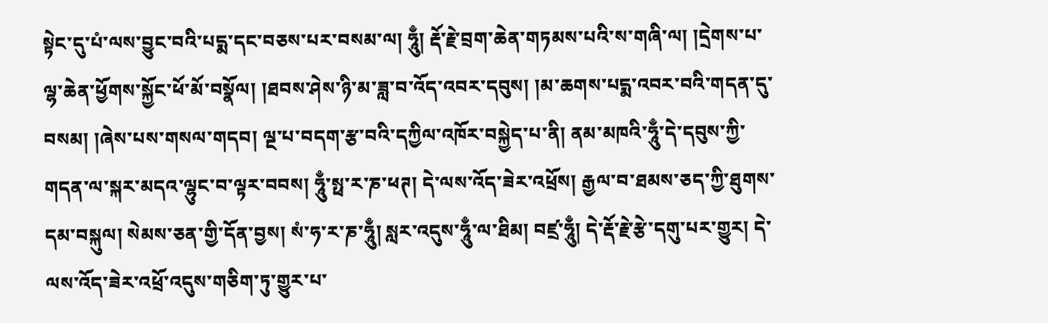སྟེང་དུ་པཾ་ལས་བྱུང་བའི་པདྨ་དང་བཅས་པར་བསམ་ལ། ཧཱུྃ། རྡོ་རྗེ་བྲག་ཆེན་གཏམས་པའི་ས་གཞི་ལ། །དྲེགས་པ་ལྷ་ཆེན་ཕྱོགས་སྐྱོང་ཕོ་མོ་བསྣོལ། །ཐབས་ཤེས་ཉི་མ་ཟླ་བ་འོད་འབར་དབུས། །མ་ཆགས་པདྨ་འབར་བའི་གདན་དུ་བསམ། །ཞེས་པས་གསལ་གདབ། ལྔ་པ་བདག་རྩ་བའི་དཀྱིལ་འཁོར་བསྐྱེད་པ་ནི། ནམ་མཁའི་ཧཱུྃ་དེ་དབུས་ཀྱི་གདན་ལ་སྐར་མདའ་ལྷུང་བ་ལྟར་བབས། ཧཱུྃ་སྥ་ར་ཎ་ཕཊ། དེ་ལས་འོད་ཟེར་འཕྲོས། རྒྱལ་བ་ཐམས་ཅད་ཀྱི་ཐུགས་དམ་བསྐུལ། སེམས་ཅན་གྱི་དོན་བྱས། སཾ་ཧ་ར་ཎ་ཧཱུྃ། སླར་འདུས་ཧཱུྃ་ལ་ཐིམ། བཛྲ་ཧཱུྃ། དེ་རྡོ་རྗེ་རྩེ་དགུ་པར་གྱུར། དེ་ལས་འོད་ཟེར་འཕྲོ་འདུས་གཅིག་ཏུ་གྱུར་པ་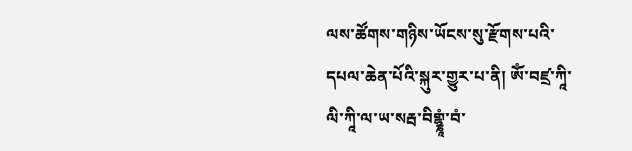ལས་ཚོགས་གཉིས་ཡོངས་སུ་རྫོགས་པའི་དཔལ་ཆེན་པོའི་སྐུར་གྱུར་པ་ནི། ཨོཾ་བཛྲ་ཀཱི་ལི་ཀཱི་ལ་ཡ་སརྦ་བིགྷྣཱཾ་བཾ་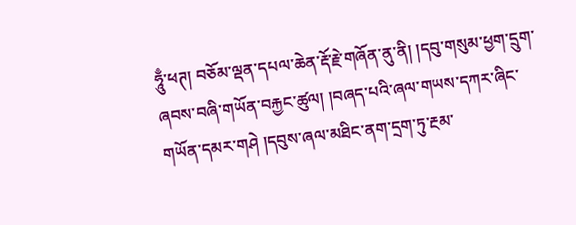ཧཱུྃ་ཕཊ། བཅོམ་ལྡན་དཔལ་ཆེན་རྡོ་རྗེ་གཞོན་ནུ་ནི། །དབུ་གསུམ་ཕྱག་དྲུག་ཞབས་བཞི་གཡོན་བརྐྱང་ཚུལ། །བཞད་པའི་ཞལ་གཡས་དཀར་ཞིང་གཡོན་དམར་གཤེ །དབུས་ཞལ་མཐིང་ནག་དྲག་ཏུ་རྔམ་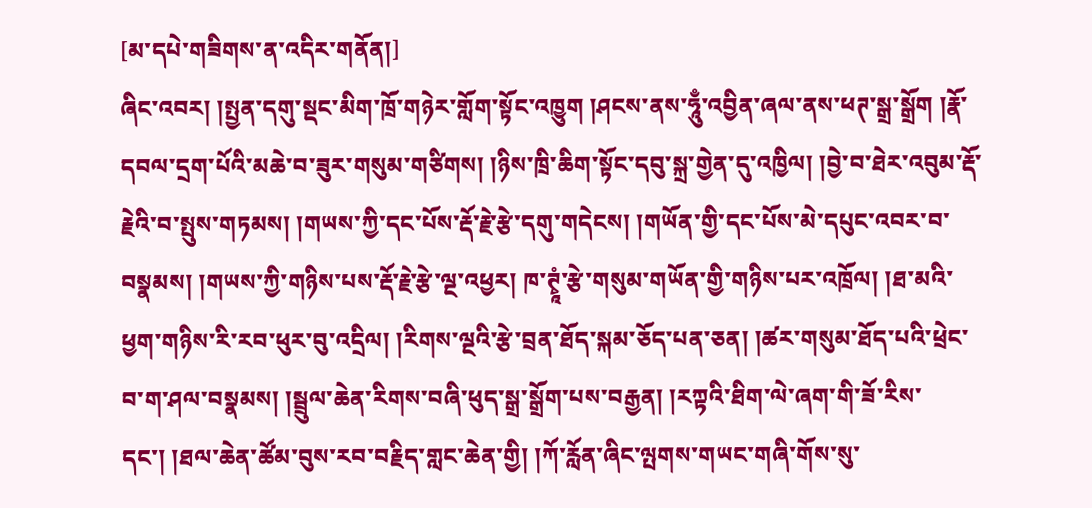[མ་དཔེ་གཟིགས་ན་འདིར་གནོན།]
ཞིང་འབར། །སྤྱན་དགུ་སྡང་མིག་ཁྲོ་གཉེར་གློག་སྟོང་འཁྱུག །ཤངས་ནས་ཧཱུྃ་འབྱིན་ཞལ་ནས་ཕཊ་སྒྲ་སྒྲོག །རྣོ་དབལ་དྲག་པོའི་མཆེ་བ་ཟུར་གསུམ་གཙིགས། །ཉིས་ཁྲི་ཆིག་སྟོང་དབུ་སྐྲ་གྱེན་དུ་འཁྱིལ། །བྱེ་བ་ཐེར་འབུམ་རྡོ་རྗེའི་བ་སྤུས་གཏམས། །གཡས་ཀྱི་དང་པོས་རྡོ་རྗེ་རྩེ་དགུ་གདེངས། །གཡོན་གྱི་དང་པོས་མེ་དཔུང་འབར་བ་བསྣམས། །གཡས་ཀྱི་གཉིས་པས་རྡོ་རྗེ་རྩེ་ལྔ་འཕྱར། ཁ་ཊྭཱཾ་རྩེ་གསུམ་གཡོན་གྱི་གཉིས་པར་འཁྲོལ། །ཐ་མའི་ཕྱག་གཉིས་རི་རབ་ཕུར་བུ་འདྲིལ། །རིགས་ལྔའི་རྩེ་བྲན་ཐོད་སྐམ་ཅོད་པན་ཅན། །ཚར་གསུམ་ཐོད་པའི་ཕྲེང་བ་ག་ཤལ་བསྣམས། །སྦྲུལ་ཆེན་རིགས་བཞི་ཕུད་སྒྲ་སྒྲོག་པས་བརྒྱན། །རཀྟའི་ཐིག་ལེ་ཞག་གི་ཟོ་རིས་དང་། །ཐལ་ཆེན་ཚོམ་བུས་རབ་བརྗིད་གླང་ཆེན་གྱི། །ཀོ་རློན་ཞིང་ལྤགས་གཡང་གཞི་གོས་སུ་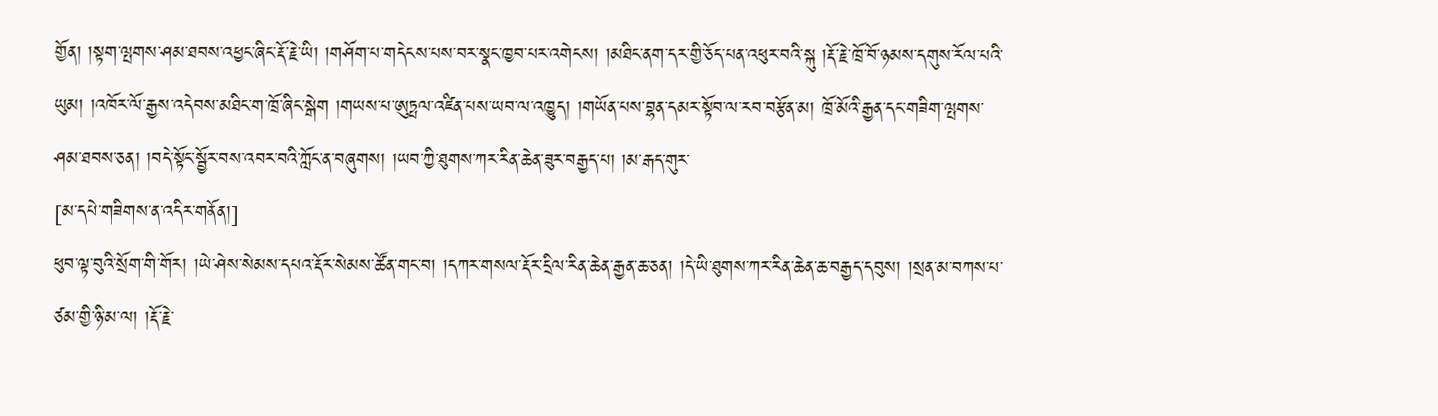གྱོན། །སྟག་ལྤགས་ཤམ་ཐབས་འཕྱང་ཞིང་རྡོ་རྗེ་ཡི། །གཤོག་པ་གདེངས་པས་བར་སྣང་ཁྱབ་པར་འགེངས། །མཐིང་ནག་དར་གྱི་ཅོད་པན་འཕུར་བའི་སྐུ །རྡོ་རྗེ་ཁྲོ་བོ་ཉམས་དགུས་རོལ་པའི་ཡུམ། །འཁོར་ལོ་རྒྱས་འདེབས་མཐིང་ག་ཁྲོ་ཞིང་སྒེག །གཡས་པ་ཨུཏྤལ་འཛིན་པས་ཡབ་ལ་འཁྱུད། །གཡོན་པས་བྷན་དམར་སྟོབ་ལ་རབ་བརྩོན་མ། ཁྲོ་མོའི་རྒྱན་དང་གཟིག་ལྤགས་ཤམ་ཐབས་ཅན། །བདེ་སྟོང་སྦྱོར་བས་འབར་བའི་ཀློང་ན་བཞུགས། །ཡབ་ཀྱི་ཐུགས་ཀར་རིན་ཆེན་ཟུར་བརྒྱད་པ། །མ་རྒད་གུར་
[མ་དཔེ་གཟིགས་ན་འདིར་གནོན།]
ཕུབ་ལྟ་བུའི་སྲོག་གི་གོར། །ཡེ་ཤེས་སེམས་དཔའ་རྡོར་སེམས་ཚོན་གང་བ། །དཀར་གསལ་རྡོར་དྲིལ་རིན་ཆེན་རྒྱན་ཆ་ཅན། །དེ་ཡི་ཐུགས་ཀར་རིན་ཆེན་ཆ་བརྒྱད་དབུས། །སྲན་མ་བཀས་པ་ཙམ་གྱི་ཉི་མ་ལ། །རྡོ་རྗེ་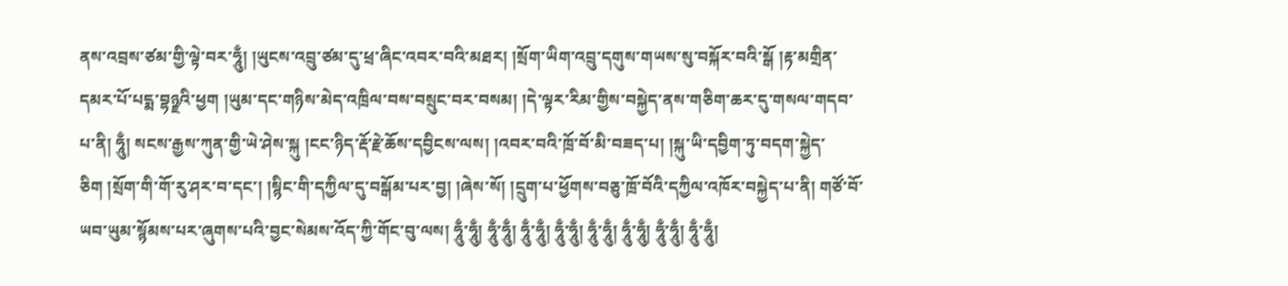ནས་འབྲས་ཙམ་གྱི་ལྟེ་བར་ཧཱུྃ། །ཡུངས་འབྲུ་ཙམ་དུ་ཕྲ་ཞིང་འབར་བའི་མཐར། །སྲོག་ཡིག་འབྲུ་དགུས་གཡས་སུ་བསྐོར་བའི་སྒོ །རྟ་མགྲིན་དམར་པོ་པདྨ་བྷཉྫའི་ཕྱག །ཡུམ་དང་གཉིས་མེད་འཁྲིལ་བས་བསྲུང་བར་བསམ། །དེ་ལྟར་རིམ་གྱིས་བསྐྱེད་ནས་གཅིག་ཆར་དུ་གསལ་གདབ་པ་ནི། ཧཱུྃ། སངས་རྒྱས་ཀུན་གྱི་ཡེ་ཤེས་སྐུ །ངང་ཉིད་རྡོ་རྗེ་ཆོས་དབྱིངས་ལས། །འབར་བའི་ཁྲོ་བོ་མི་བཟད་པ། །སྐུ་ཡི་དབྱིག་ཏུ་བདག་སྐྱེད་ཅིག །སྲོག་གི་གོ་རུ་ཤར་བ་དང་། །སྙིང་གི་དཀྱིལ་དུ་བསྒོམ་པར་བྱ། །ཞེས་སོ། །དྲུག་པ་ཕྱོགས་བཅུ་ཁྲོ་བོའི་དཀྱིལ་འཁོར་བསྐྱེད་པ་ནི། གཙོ་བོ་ཡབ་ཡུམ་སྙོམས་པར་ཞུགས་པའི་བྱང་སེམས་འོད་ཀྱི་གོང་བུ་ལས། ཧཱུྃ་ཧཱུྃ། ཧཱུྃ་ཧཱུྃ། ཧཱུྃ་ཧཱུྃ། ཧཱུྃ་ཧཱུྃ། ཧཱུྃ་ཧཱུྃ། ཧཱུྃ་ཧཱུྃ། ཧཱུྃ་ཧཱུྃ། ཧཱུྃ་ཧཱུྃ།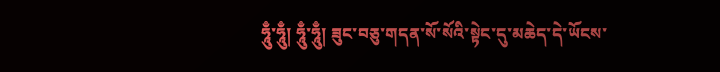ཧཱུྃ་ཧཱུྃ། ཧཱུྃ་ཧཱུྃ། ཟུང་བཅུ་གདན་སོ་སོའི་སྟེང་དུ་མཆེད་དེ་ཡོངས་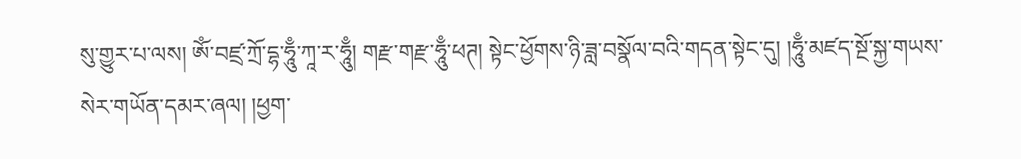སུ་གྱུར་པ་ལས། ཨོཾ་བཛྲ་ཀྲོ་དྷ་ཧཱུྃ་ཀཱ་ར་ཧཱུྃ། གརྫ་གརྫ་ཧཱུྃ་ཕཊ། སྟེང་ཕྱོགས་ཉི་ཟླ་བསྣོལ་བའི་གདན་སྟེང་དུ། །ཧཱུྃ་མཛད་སྔོ་སྐྱ་གཡས་སེར་གཡོན་དམར་ཞལ། །ཕྱག་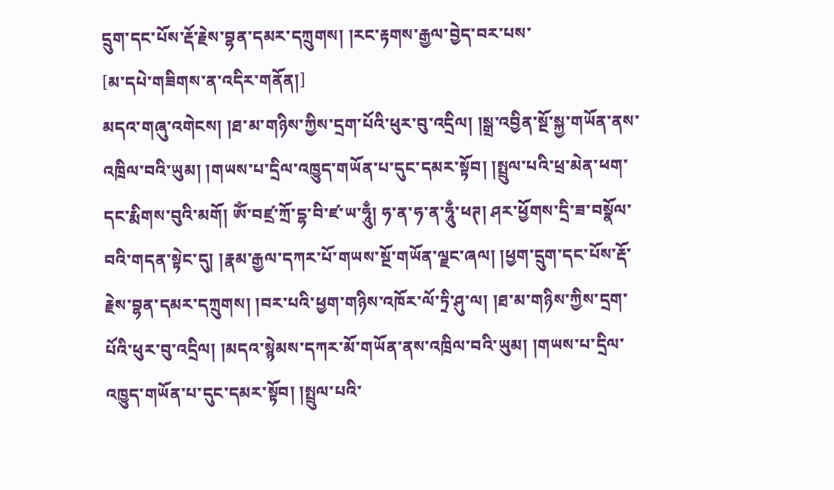དྲུག་དང་པོས་རྡོ་རྗེས་བྷན་དམར་དཀྲུགས། །རང་རྟགས་རྒྱལ་བྱེད་བར་པས་
[མ་དཔེ་གཟིགས་ན་འདིར་གནོན།]
མདའ་གཞུ་འགེངས། །ཐ་མ་གཉིས་ཀྱིས་དྲག་པོའི་ཕུར་བུ་འདྲིལ། །སྒྲ་འབྱིན་སྔོ་སྐྱ་གཡོན་ནས་འཁྲིལ་བའི་ཡུམ། །གཡས་པ་དྲིལ་འཁྱུད་གཡོན་པ་དུང་དམར་སྟོབ། །སྤྲུལ་པའི་ཕྲ་མེན་ཕག་དང་རྨིགས་བུའི་མགོ། ཨོཾ་བཛྲ་ཀྲོ་དྷ་བི་ཛ་ཡ་ཧཱུྃ། ཧ་ན་ཧ་ན་ཧཱུྃ་ཕཊ། ཤར་ཕྱོགས་དྲི་ཟ་བསྣོལ་བའི་གདན་སྟེང་དུ། །རྣམ་རྒྱལ་དཀར་པོ་གཡས་སྔོ་གཡོན་ལྗང་ཞལ། །ཕྱག་དྲུག་དང་པོས་རྡོ་རྗེས་བྷན་དམར་དཀྲུགས། །བར་པའི་ཕྱག་གཉིས་འཁོར་ལོ་ཏྲི་ཤུ་ལ། །ཐ་མ་གཉིས་ཀྱིས་དྲག་པོའི་ཕུར་བུ་འདྲིལ། །མདའ་སྙེམས་དཀར་མོ་གཡོན་ནས་འཁྲིལ་བའི་ཡུམ། །གཡས་པ་དྲིལ་འཁྱུད་གཡོན་པ་དུང་དམར་སྟོབ། །སྤྲུལ་པའི་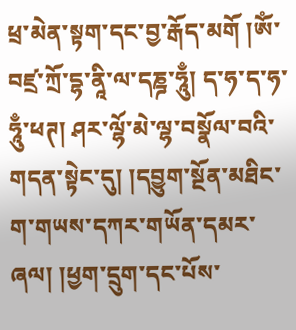ཕྲ་མེན་སྟག་དང་བྱ་རྒོད་མགོ །ཨོཾ་བཛྲ་ཀྲོ་དྷ་ནཱི་ལ་དཎྜ་ཧཱུྃ། ད་ཧ་ད་ཧ་ཧཱུྃ་ཕཊ། ཤར་ལྷོ་མེ་ལྷ་བསྣོལ་བའི་གདན་སྟེང་དུ། །དབྱུག་སྔོན་མཐིང་ག་གཡས་དཀར་གཡོན་དམར་ཞལ། །ཕྱག་དྲུག་དང་པོས་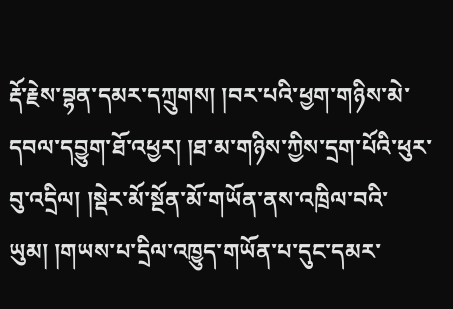རྡོ་རྗེས་བྷན་དམར་དཀྲུགས། །བར་པའི་ཕྱག་གཉིས་མེ་དབལ་དབྱུག་ཐོ་འཕྱར། །ཐ་མ་གཉིས་ཀྱིས་དྲག་པོའི་ཕུར་བུ་འདྲིལ། །སྡེར་མོ་སྔོན་མོ་གཡོན་ནས་འཁྲིལ་བའི་ཡུམ། །གཡས་པ་དྲིལ་འཁྱུད་གཡོན་པ་དུང་དམར་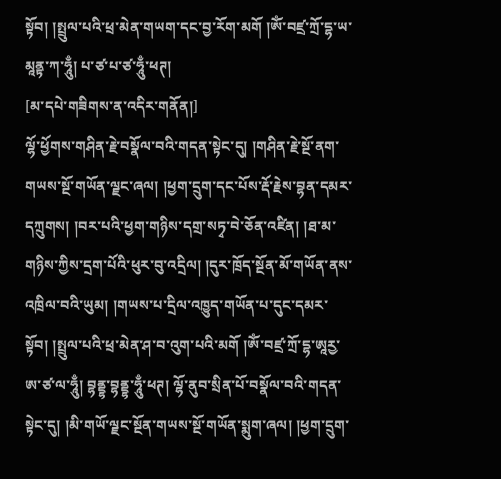སྟོབ། །སྤྲུལ་པའི་ཕྲ་མེན་གཡག་དང་བྱ་རོག་མགོ །ཨོཾ་བཛྲ་ཀྲོ་དྷ་ཡ་མཱནྟ་ཀ་ཧཱུྃ། པ་ཙ་པ་ཙ་ཧཱུྃ་ཕཊ།
[མ་དཔེ་གཟིགས་ན་འདིར་གནོན།]
ལྷོ་ཕྱོགས་གཤིན་རྗེ་བསྣོལ་བའི་གདན་སྟེང་དུ། །གཤིན་རྗེ་སྔོ་ནག་གཡས་སྔོ་གཡོན་ལྗང་ཞལ། །ཕྱག་དྲུག་དང་པོས་རྡོ་རྗེས་བྷན་དམར་དཀྲུགས། །བར་པའི་ཕྱག་གཉིས་དགྲ་སཏྭ་བེ་ཅོན་འཛིན། །ཐ་མ་གཉིས་ཀྱིས་དྲག་པོའི་ཕུར་བུ་འདྲིལ། །དུར་ཁྲོད་སྔོན་མོ་གཡོན་ནས་འཁྲིལ་བའི་ཡུམ། །གཡས་པ་དྲིལ་འཁྱུད་གཡོན་པ་དུང་དམར་སྟོབ། །སྤྲུལ་པའི་ཕྲ་མེན་ཤ་བ་འུག་པའི་མགོ །ཨོཾ་བཛྲ་ཀྲོ་དྷ་ཨཱརྱ་ཨ་ཙ་ལ་ཧཱུྃ། བྷནྡྷ་བྷནྡྷ་ཧཱུྃ་ཕཊ། ལྷོ་ནུབ་སྲིན་པོ་བསྣོལ་བའི་གདན་སྟེང་དུ། །མི་གཡོ་ལྗང་སྔོན་གཡས་སྔོ་གཡོན་སྨུག་ཞལ། །ཕྱག་དྲུག་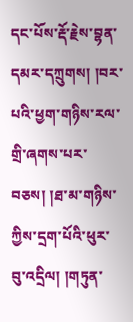དང་པོས་རྡོ་རྗེས་བྷན་དམར་དཀྲུགས། །བར་པའི་ཕྱག་གཉིས་རལ་གྲི་ཞགས་པར་བཅས། །ཐ་མ་གཉིས་ཀྱིས་དྲག་པོའི་ཕུར་བུ་འདྲིལ། །གཏུན་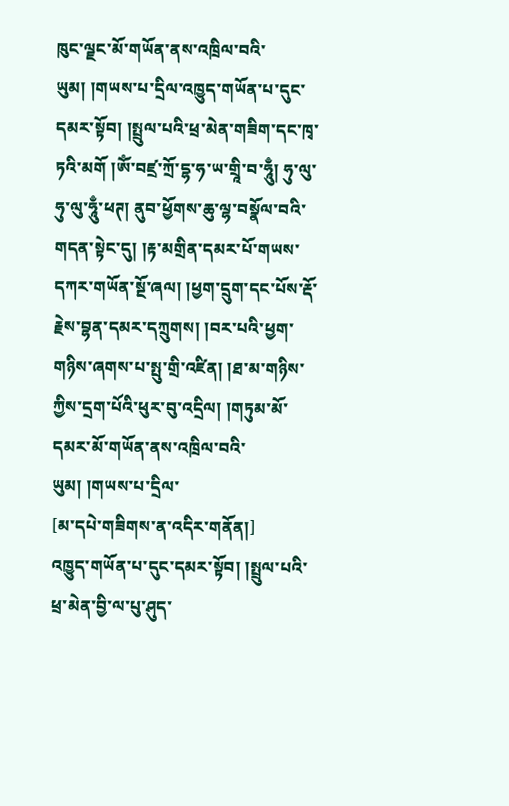ཁུང་ལྗང་མོ་གཡོན་ནས་འཁྲིལ་བའི་ཡུམ། །གཡས་པ་དྲིལ་འཁྱུད་གཡོན་པ་དུང་དམར་སྟོབ། །སྤྲུལ་པའི་ཕྲ་མེན་གཟིག་དང་ཁྭ་ཏའི་མགོ །ཨོཾ་བཛྲ་ཀྲོ་དྷ་ཧ་ཡ་གྲཱི་བ་ཧཱུྃ། ཧུ་ལུ་ཧུ་ལུ་ཧཱུྃ་ཕཊ། ནུབ་ཕྱོགས་ཆུ་ལྷ་བསྣོལ་བའི་གདན་སྟེང་དུ། །རྟ་མགྲིན་དམར་པོ་གཡས་དཀར་གཡོན་སྔོ་ཞལ། །ཕྱག་དྲུག་དང་པོས་རྡོ་རྗེས་བྷན་དམར་དཀྲུགས། །བར་པའི་ཕྱག་གཉིས་ཞགས་པ་སྤུ་གྲི་འཛིན། །ཐ་མ་གཉིས་ཀྱིས་དྲག་པོའི་ཕུར་བུ་འདྲིལ། །གཏུམ་མོ་དམར་མོ་གཡོན་ནས་འཁྲིལ་བའི་ཡུམ། །གཡས་པ་དྲིལ་
[མ་དཔེ་གཟིགས་ན་འདིར་གནོན།]
འཁྱུད་གཡོན་པ་དུང་དམར་སྟོབ། །སྤྲུལ་པའི་ཕྲ་མེན་བྱི་ལ་པུ་ཤུད་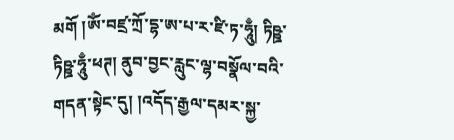མགོ །ཨོཾ་བཛྲ་ཀྲོ་དྷ་ཨ་པ་ར་ཛི་ཏ་ཧཱུྃ། ཏིཥྛ་ཏིཥྛ་ཧཱུྃ་ཕཊ། ནུབ་བྱང་རླུང་ལྷ་བསྣོལ་བའི་གདན་སྟེང་དུ། །འདོད་རྒྱལ་དམར་སྐྱ་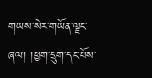གཡས་སེར་གཡོན་ལྗང་ཞལ། །ཕྱག་དྲུག་དང་པོས་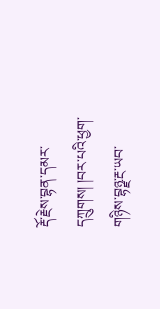རྡོ་རྗེས་བྷན་དམར་དཀྲུགས། །བར་པའི་ཕྱག་གཉིས་བྷཉྫ་རྔ་ཡབ་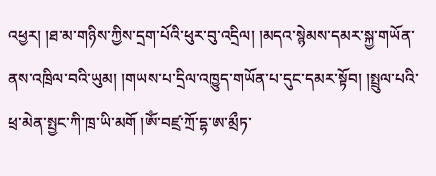འཕྱར། །ཐ་མ་གཉིས་ཀྱིས་དྲག་པོའི་ཕུར་བུ་འདྲིལ། །མདའ་སྙེམས་དམར་སྐྱ་གཡོན་ནས་འཁྲིལ་བའི་ཡུམ། །གཡས་པ་དྲིལ་འཁྱུད་གཡོན་པ་དུང་དམར་སྟོབ། །སྤྲུལ་པའི་ཕྲ་མེན་སྤྱང་ཀི་ཁྲ་ཡི་མགོ །ཨོཾ་བཛྲ་ཀྲོ་དྷ་ཨ་མྲྀཏ་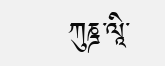ཀུཎྜ་ལཱི་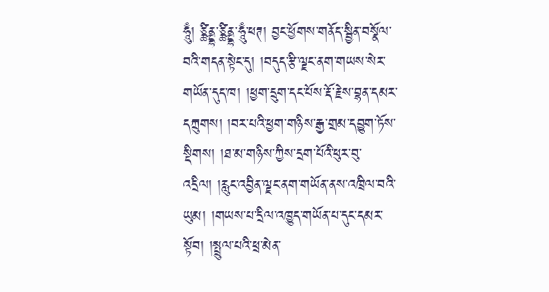ཧཱུྃ། ཙྪིནྡྷ་ཙྪིནྡྷ་ཧཱུྃ་ཕཊ། བྱང་ཕྱོགས་གནོད་སྦྱིན་བསྣོལ་བའི་གདན་སྟེང་དུ། །བདུད་རྩི་ལྗང་ནག་གཡས་སེར་གཡོན་དུད་ཁ། །ཕྱག་དྲུག་དང་པོས་རྡོ་རྗེས་བྷན་དམར་དཀྲུགས། །བར་པའི་ཕྱག་གཉིས་རྒྱ་གྲམ་དབྱུག་ཏོས་སྡིགས། །ཐ་མ་གཉིས་ཀྱིས་དྲག་པོའི་ཕུར་བུ་འདྲིལ། །རླུང་འབྱིན་ལྗང་ནག་གཡོན་ནས་འཁྲིལ་བའི་ཡུམ། །གཡས་པ་དྲིལ་འཁྱུད་གཡོན་པ་དུང་དམར་སྟོབ། །སྤྲུལ་པའི་ཕྲ་མེན་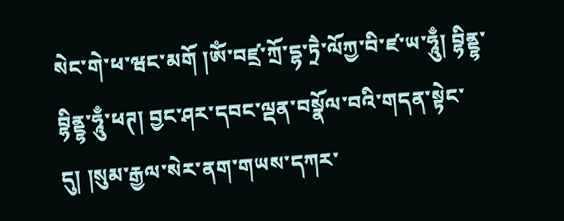སེང་གེ་ཕ་ཝང་མགོ །ཨོཾ་བཛྲ་ཀྲོ་དྷ་ཏྲཻ་ལོཀྱ་བི་ཛ་ཡ་ཧཱུྃ། བྷིནྡྷ་བྷིནྡྷ་ཧཱུྃ་ཕཊ། བྱང་ཤར་དབང་ལྡན་བསྣོལ་བའི་གདན་སྟེང་དུ། །སུམ་རྒྱལ་སེར་ནག་གཡས་དཀར་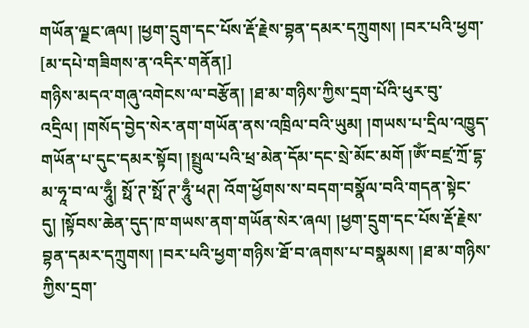གཡོན་ལྗང་ཞལ། །ཕྱག་དྲུག་དང་པོས་རྡོ་རྗེས་བྷན་དམར་དཀྲུགས། །བར་པའི་ཕྱག་
[མ་དཔེ་གཟིགས་ན་འདིར་གནོན།]
གཉིས་མདའ་གཞུ་འགེངས་ལ་བརྩོན། །ཐ་མ་གཉིས་ཀྱིས་དྲག་པོའི་ཕུར་བུ་འདྲིལ། །གསོད་བྱེད་སེར་ནག་གཡོན་ནས་འཁྲིལ་བའི་ཡུམ། །གཡས་པ་དྲིལ་འཁྱུད་གཡོན་པ་དུང་དམར་སྟོབ། །སྤྲུལ་པའི་ཕྲ་མེན་དོམ་དང་སྲེ་མོང་མགོ །ཨོཾ་བཛྲ་ཀྲོ་དྷ་མ་ཧཱ་བ་ལ་ཧཱུྃ། སྥོ་ཊ་སྥོ་ཊ་ཧཱུྃ་ཕཊ། འོག་ཕྱོགས་ས་བདག་བསྣོལ་བའི་གདན་སྟེང་དུ། །སྟོབས་ཆེན་དུད་ཁ་གཡས་ནག་གཡོན་སེར་ཞལ། །ཕྱག་དྲུག་དང་པོས་རྡོ་རྗེས་བྷན་དམར་དཀྲུགས། །བར་པའི་ཕྱག་གཉིས་ཐོ་བ་ཞགས་པ་བསྣམས། །ཐ་མ་གཉིས་ཀྱིས་དྲག་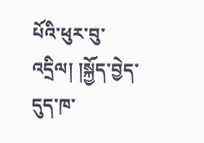པོའི་ཕུར་བུ་འདྲིལ། །སྐྱོད་བྱེད་དུད་ཁ་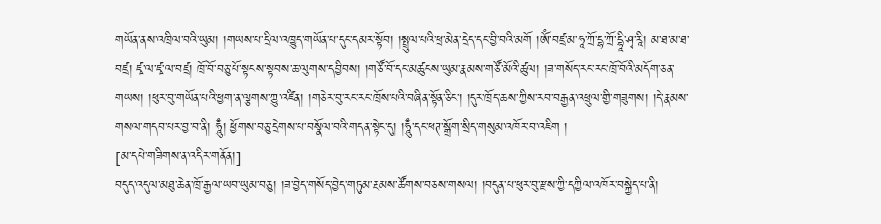གཡོན་ནས་འཁྲིལ་བའི་ཡུམ། །གཡས་པ་དྲིལ་འཁྱུད་གཡོན་པ་དུང་དམར་སྟོབ། །སྤྲུལ་པའི་ཕྲ་མེན་དྲེད་དང་བྱི་བའི་མགོ །ཨོཾ་བཛྲ་མ་ཧཱ་ཀྲོ་དྷ་ཀྲོ་དྷཱི་ཤྭ་རཱི། མ་ཐ་མ་ཐ་བཛྲ། ཛྭ་ལ་ཛྭ་ལ་བཛྲ། ཁྲོ་བོ་བཅུ་པོ་སྟངས་སྟབས་ཆ་ལུགས་དབྱིབས། །གཙོ་བོ་དང་མཚུངས་ཡུམ་རྣམས་གཙོ་མོའི་ཚུལ། །ཟ་གསོད་རང་རང་ཁྲོ་བོའི་མདོག་ཅན་གཡས། །ཕུར་བུ་གཡོན་པའི་ཕྱག་ན་ལྕགས་ཀྱུ་འཛིན། །གཅེར་བུ་རང་རང་ཁྲོས་པའི་བཞིན་སྟོན་ཅིང་། །དུར་ཁྲོད་ཆས་ཀྱིས་རབ་བརྒྱན་འཕྲུལ་གྱི་གཟུགས། །དེ་རྣམས་གསལ་གདབ་པར་བྱ་བ་ནི། ཧཱུྃ། ཕྱོགས་བཅུ་དྲེགས་པ་བསྣོལ་བའི་གདན་སྟེང་དུ། །ཧཱུྃ་དང་ཕཊ་སྒྲོག་སྲིད་གསུམ་འཁོར་བ་འཇིག །
[མ་དཔེ་གཟིགས་ན་འདིར་གནོན།]
བདུད་འདུལ་མཐུ་ཆེན་ཁྲོ་རྒྱལ་ཡབ་ཡུམ་བཅུ། །ཟ་བྱེད་གསོད་བྱེད་གཏུམ་རྔམས་ཚོགས་བཅས་གསལ། །བདུན་པ་ཕུར་བུ་རྫས་ཀྱི་དཀྱིལ་འཁོར་བསྐྱེད་པ་ནི།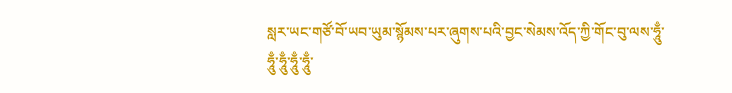སླར་ཡང་གཙོ་བོ་ཡབ་ཡུམ་སྙོམས་པར་ཞུགས་པའི་བྱང་སེམས་འོད་ཀྱི་གོང་བུ་ལས་ཧཱུྃ་ཧཱུྃ་ཧཱུྃ་ཧཱུྃ་ཧཱུྃ་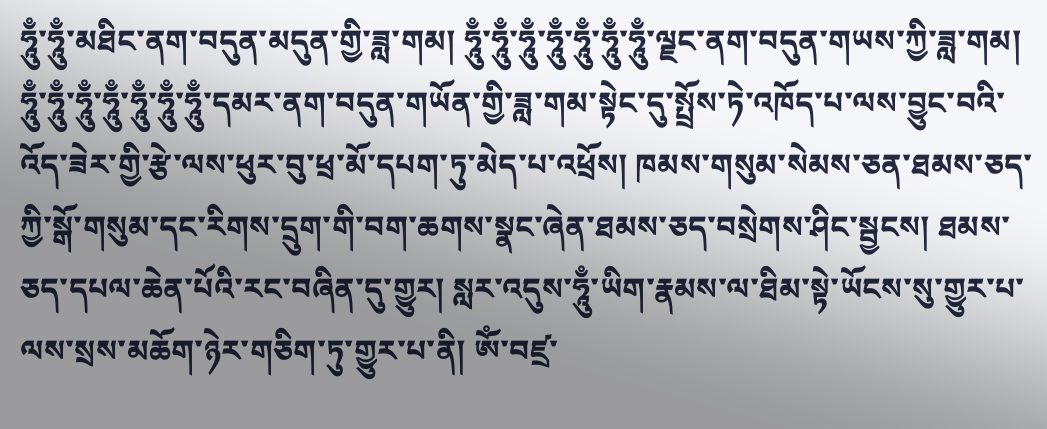ཧཱུྃ་ཧཱུྃ་མཐིང་ནག་བདུན་མདུན་གྱི་ཟླ་གམ། ཧཱུྃ་ཧཱུྃ་ཧཱུྃ་ཧཱུྃ་ཧཱུྃ་ཧཱུྃ་ཧཱུྃ་ལྗང་ནག་བདུན་གཡས་ཀྱི་ཟླ་གམ། ཧཱུྃ་ཧཱུྃ་ཧཱུྃ་ཧཱུྃ་ཧཱུྃ་ཧཱུྃ་ཧཱུྃ་དམར་ནག་བདུན་གཡོན་གྱི་ཟླ་གམ་སྟེང་དུ་སྤྲོས་ཏེ་འཁོད་པ་ལས་བྱུང་བའི་འོད་ཟེར་གྱི་རྩེ་ལས་ཕུར་བུ་ཕྲ་མོ་དཔག་ཏུ་མེད་པ་འཕྲོས། ཁམས་གསུམ་སེམས་ཅན་ཐམས་ཅད་ཀྱི་སྒོ་གསུམ་དང་རིགས་དྲུག་གི་བག་ཆགས་སྣང་ཞེན་ཐམས་ཅད་བསྲེགས་ཤིང་སྦྱངས། ཐམས་ཅད་དཔལ་ཆེན་པོའི་རང་བཞིན་དུ་གྱུར། སླར་འདུས་ཧཱུྃ་ཡིག་རྣམས་ལ་ཐིམ་སྟེ་ཡོངས་སུ་གྱུར་པ་ལས་སྲས་མཆོག་ཉེར་གཅིག་ཏུ་གྱུར་པ་ནི། ཨོཾ་བཛྲ་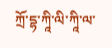ཀྲོ་དྷ་ཀཱི་ལི་ཀཱི་ལ་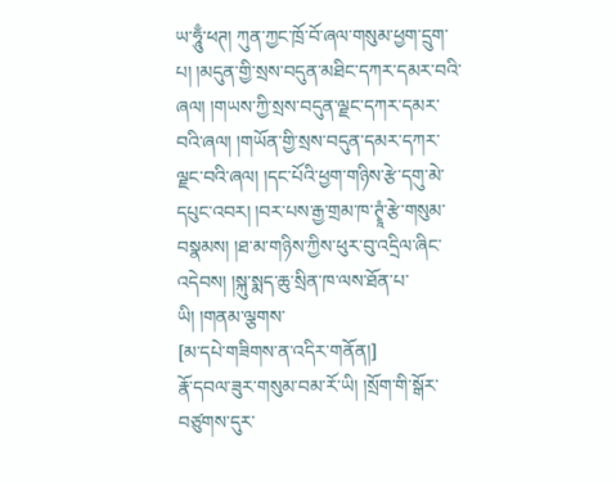ཡ་ཧཱུྃ་ཕཊ། ཀུན་ཀྱང་ཁྲོ་བོ་ཞལ་གསུམ་ཕྱག་དྲུག་པ། །མདུན་གྱི་སྲས་བདུན་མཐིང་དཀར་དམར་བའི་ཞལ། །གཡས་ཀྱི་སྲས་བདུན་ལྗང་དཀར་དམར་བའི་ཞལ། །གཡོན་གྱི་སྲས་བདུན་དམར་དཀར་ལྗང་བའི་ཞལ། །དང་པོའི་ཕྱག་གཉིས་རྩེ་དགུ་མེ་དཔུང་འབར། །བར་པས་རྒྱ་གྲམ་ཁ་ཊྭཱཾ་རྩེ་གསུམ་བསྣམས། །ཐ་མ་གཉིས་ཀྱིས་ཕུར་བུ་འདྲིལ་ཞིང་འདེབས། །སྐུ་སྨད་ཆུ་སྲིན་ཁ་ལས་ཐོན་པ་ཡི། །གནམ་ལྕགས་
[མ་དཔེ་གཟིགས་ན་འདིར་གནོན།]
རྣོ་དབལ་ཟུར་གསུམ་བམ་རོ་ཡི། །སྲོག་གི་སྒོར་བཙུགས་དུར་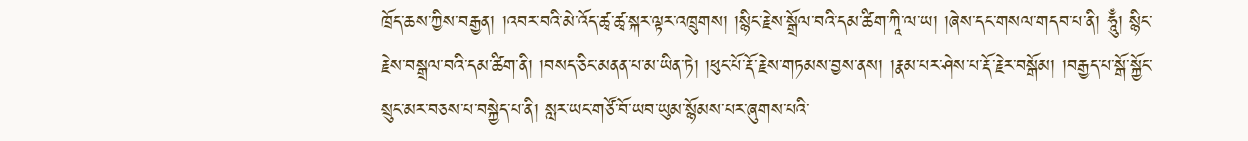ཁྲོད་ཆས་ཀྱིས་བརྒྱན། །འབར་བའི་མེ་འོད་ཚྭ་ཚྭ་སྐར་ལྟར་འཁྲུགས། །སྙིང་རྗེས་སྒྲོལ་བའི་དམ་ཚིག་ཀཱི་ལ་ཡ། །ཞེས་དང་གསལ་གདབ་པ་ནི། ཧཱུྃ། སྙིང་རྗེས་བསྒྲལ་བའི་དམ་ཚིག་ནི། །བསད་ཅིང་མནན་པ་མ་ཡིན་ཏེ། །ཕུང་པོ་རྡོ་རྗེས་གཏམས་བྱས་ནས། །རྣམ་པར་ཤེས་པ་རྡོ་རྗེར་བསྒོམ། །བརྒྱད་པ་སྒོ་སྐྱོང་སྲུང་མར་བཅས་པ་བསྐྱེད་པ་ནི། སླར་ཡང་གཙོ་བོ་ཡབ་ཡུམ་སྙོམས་པར་ཞུགས་པའི་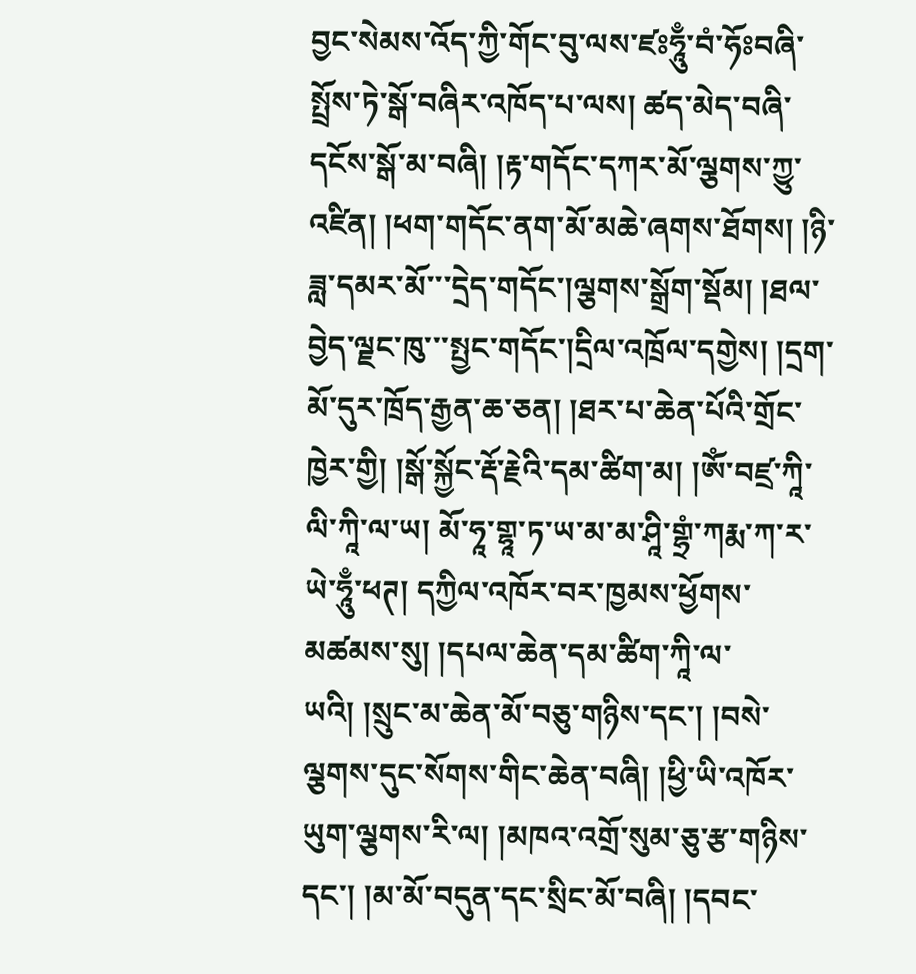བྱང་སེམས་འོད་ཀྱི་གོང་བུ་ལས་ཛཿཧཱུྃ་བཾ་ཧོཿབཞི་སྤྲོས་ཏེ་སྒོ་བཞིར་འཁོད་པ་ལས། ཚད་མེད་བཞི་དངོས་སྒོ་མ་བཞི། །རྟ་གདོང་དཀར་མོ་ལྕགས་ཀྱུ་འཛིན། །ཕག་གདོང་ནག་མོ་མཆེ་ཞགས་ཐོགས། །ཉི་ཟླ་དམར་མོ་་་དྲེད་གདོང་།ལྕགས་སྒྲོག་སྡོམ། །ཐལ་བྱེད་ལྗང་ཁུ་་་སྤྱང་གདོང་།དྲིལ་འཁྲོལ་དགྱེས། །དྲག་མོ་དུར་ཁྲོད་རྒྱན་ཆ་ཅན། །ཐར་པ་ཆེན་པོའི་གྲོང་ཁྱེར་གྱི། །སྒོ་སྐྱོང་རྡོ་རྗེའི་དམ་ཚིག་མ། །ཨོཾ་བཛྲ་ཀཱི་ལི་ཀཱི་ལ་ཡ། མོ་ཧཱ་གྷཱ་ཏ་ཡ་མ་མ་ཤཱི་གྷྲཾ་ཀརྨ་ཀ་ར་ཡེ་ཧཱུྃ་ཕཊ། དཀྱིལ་འཁོར་བར་ཁྱམས་ཕྱོགས་མཚམས་སུ། །དཔལ་ཆེན་དམ་ཚིག་ཀཱི་ལ་ཡའི། །སྲུང་མ་ཆེན་མོ་བཅུ་གཉིས་དང་། །བསེ་ལྕགས་དུང་སོགས་གིང་ཆེན་བཞི། །ཕྱི་ཡི་འཁོར་ཡུག་ལྕགས་རི་ལ། །མཁའ་འགྲོ་སུམ་ཅུ་རྩ་གཉིས་དང་། །མ་མོ་བདུན་དང་སྲིང་མོ་བཞི། །དབང་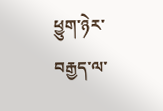ཕྱུག་ཉེར་བརྒྱད་ལ་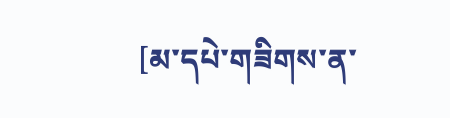[མ་དཔེ་གཟིགས་ན་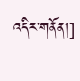འདིར་གནོན།]